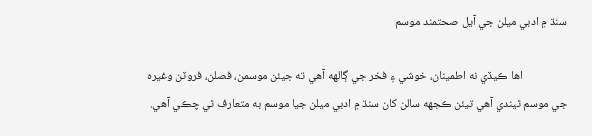سنڌ ۾ ادبي ميلن جي آيل صحتمند موسم

                 اها ڪيڏي نه اطمينان، خوشي ۽ فخر جي ڳالهه آهي ته جيئن موسمن، فصلن، فروٽن وغيره جي موسم ٿيندي آهي تيئن ڪجهه سالن کان سنڌ ۾ ادبي ميلن جيا موسم به متعارف ٿي چڪي آهي.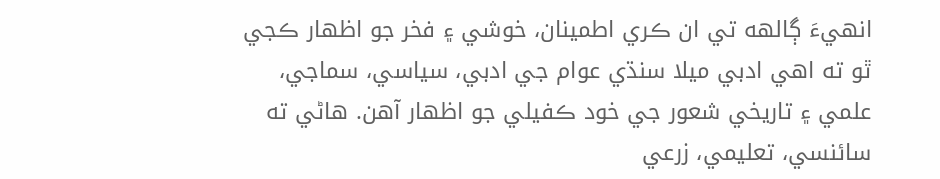انهيءَ ڳالهه تي ان ڪري اطمينان، خوشي ۽ فخر جو اظهار ڪجي ٿو ته اهي ادبي ميلا سنڌي عوام جي ادبي، سياسي، سماجي، علمي ۽ تاريخي شعور جي خود ڪفيلي جو اظهار آهن. هاڻي ته سائنسي، تعليمي، زرعي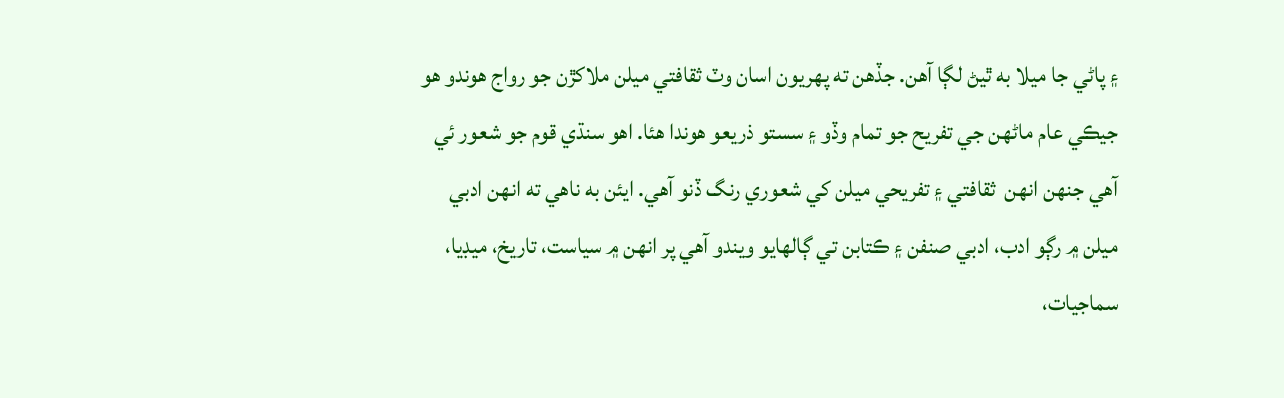۽ پاڻي جا ميلا به ٿيڻ لڳا آهن. جڏهن ته پهريون اسان وٽ ثقافتي ميلن ملاکڙن جو رواج هوندو هو جيڪي عام ماڻهن جي تفريح جو تمام وڏو ۽ سستو ذريعو هوندا هئا. اهو سنڌي قوم جو شعور ئي آهي جنهن انهن  ثقافتي ۽ تفريحي ميلن کي شعوري رنگ ڏنو آهي. ايئن به ناهي ته انهن ادبي ميلن ۾ رڳو ادب، ادبي صنفن ۽ ڪتابن تي ڳالهايو ويندو آهي پر انهن ۾ سياست، تاريخ، ميڊيا، سماجيات،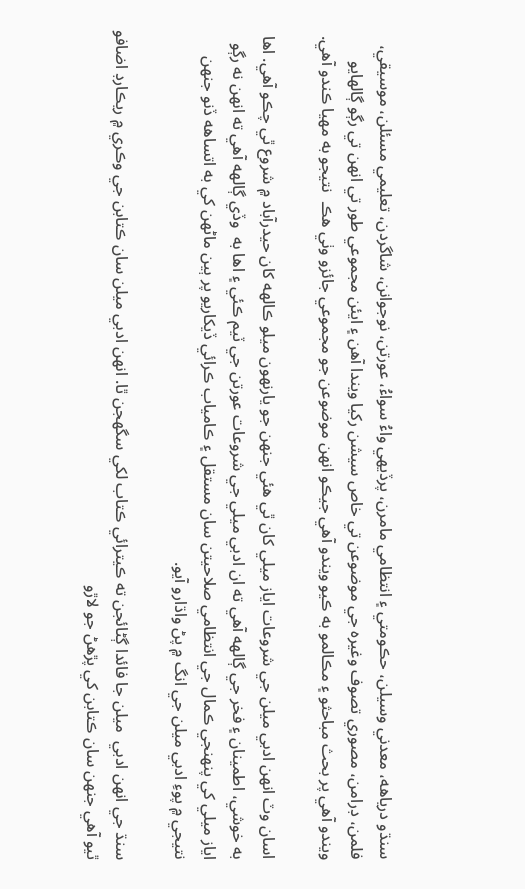سنڌو درياهه، معدني وسيلن، حڪومتي ۽ انتظامي مامرن، پرڏيهي واءُ سواءُ، عورتن، نوجوانن، شاگردن، تعليمي مسئلن، موسيقي، فلمن، ڊرامن، مصوري تصوف وغيره جي موضوعن تي خاص سيشن رکيا ويندا آهن ۽ ايئن مجموعي طور تي انهن تي رڳو ڳالهايو ويندو آهي پر بحث مباحثو ۽ مڪالمو به ڪيو ويندو آهي جيڪو انهن موضوعن جو مجموعي جائزو وٺي هڪ  نتيجو به مهيا ڪندو آهي.

اسان وٽ انهن ادبي ميلن جي شروعات اياز ميلي کان ٿي هئي جنهن جو يارنهون ميلو ڪالهه کان حيدرآباد ۾ شروع ٿي چڪو آهي. اها به خوشي، اطمينان ۽ فخر جي ڳالهه آهي ته ان ادبي ميلي جي شروعات عورتن جي ٽيم ڪئي ۽ اها به  وڏي ڳالهه آهي ته انهن نه رڳو اياز ميلي کي پنهنجي ڪمال جي انتظامي صلاحيتن سان مستقل ۽ ڪامياب ڪرائي ڏيکاريو پر ٻين ماڻهن کي به اتساهه ڏنو جنهن نتيجي ۾ پوءِ ادبي ميلن جي انگ ۾ پڻ واڌارو آيو.

سنڌ جي انهن ادبي  ميلن جا فائدا ڳڻائجن ته ڪيترائي ڪتاب لکي سگهجن ٿا. انهن ادبي ميلن سان ڪتابن جي وڪري ۾ ريڪارڊ اضافو ٿيو آهي جنهن سان ڪتابن کي پڙهڻ جو لاڙو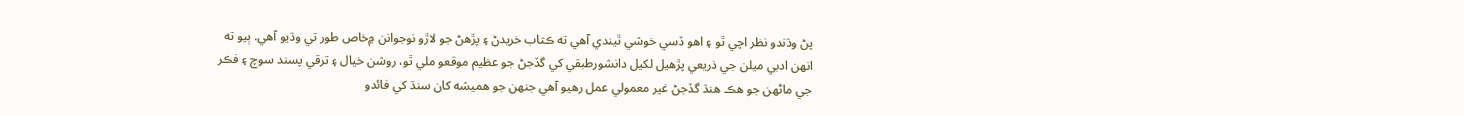پڻ وڌندو نظر اچي ٿو ۽ اهو ڏسي خوشي ٿيندي آهي ته ڪتاب خريدڻ ۽ پڙهڻ جو لاڙو نوجوانن ۾خاص طور تي وڌيو آهي. ٻيو ته انهن ادبي ميلن جي ذريعي پڙهيل لکيل دانشورطبقي کي گڏجڻ جو عظيم موقعو ملي ٿو، روشن خيال ۽ ترقي پسند سوچ ۽ فڪر جي ماڻهن جو هڪ هنڌ گڏجڻ غير معمولي عمل رهيو آهي جنهن جو هميشه کان سنڌ کي فائدو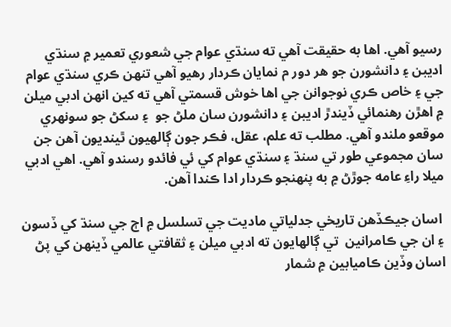رسيو آهي. اها به حقيقت آهي ته سنڌي عوام جي شعوري تعمير ۾ سنڌي اديبن ۽ دانشورن جو هر دور م نمايان ڪردار رهيو آهي تنهن ڪري سنڌي عوام جي ۽ خاص ڪري نوجوانن جي اها خوش قسمتي آهي ته کين انهن ادبي ميلن ۾ اهڙن رهنمائي ڏيندڙ اديبن ۽ دانشورن سان ملڻ جو  ۽ سکڻ جو سونهري موقعو ملندو آهي. مطلب ته علم، عقل، فڪر جون ڳالهيون ٿينديون آهن جن سان مجموعي طور تي سنڌ ۽ سنڌي عوام کي ئي فائدو رسندو آهي. اهي ادبي ميلا راءِ عامه جوڙڻ ۾ به پنهنجو ڪردار ادا ڪندا آهن.

 اسان جيڪڏهن تاريخي جدلياتي ماديت جي تسلسل ۾ اڄ جي سنڌ کي ڏسون ۽ ان جي ڪامرانين  تي ڳالهايون ته ادبي ميلن ۽ ثقافتي عالمي ڏينهن کي پڻ اسان وڏين ڪاميابين ۾ شمار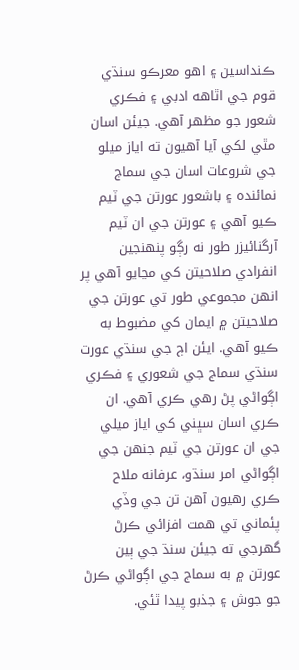ڪنداسين ۽ اهو معرڪو سنڌي قوم جي اٿاهه ادبي ۽ فڪري شعور جو مظهر آهي. جيئن اسان مٿي لکي آيا آهيون ته اياز ميلو جي شروعات اسان جي سماج نمائنده ۽ باشعور عورتن جي ٽيم ڪيو آهي ۽ عورتن جي ان ٽيم آرگنائيزر طور نه رڳو پنهنجين انفرادي صلاحيتن کي مڃايو آهي پر انهن مجموعي طور تي عورتن جي صلاحيتن ۾ ايمان کي مضبوط به ڪيو آهي. ايئن اڄ جي سنڌي عورت سنڌي سماج جي شعوري ۽ فڪري اڳواڻي پڻ رهي ڪري آهي. ان ڪري اسان سڀني کي اياز ميلي جي ان عورتن جي ٽيم جنهن جي اڳواڻي امر سنڌو، عرفانه ملاح ڪري رهيون آهن تن جي وڏي پئماني تي همت افزائي ڪرڻ گهرجي ته جيئن سنڌ جي ٻين عورتن ۾ به سماج جي اڳواڻي ڪرڻ جو جوش ۽ جذبو پيدا ٿئي.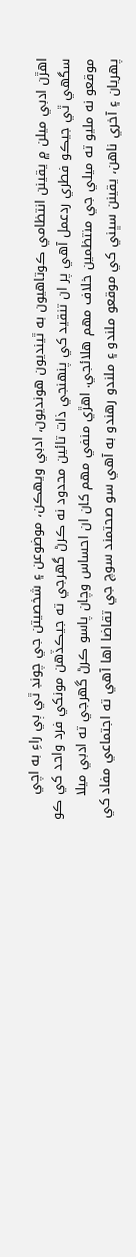اهڙن ادبي ميلن ۾ يقينن انتظامي ڪوتاهيون به ٿينديون هونديون، ادبي ويهڪن، موضوعن ۽ شخصيتن جي چونڊ ٿي ٻي راءِ به اچي سگهي ٿي جيڪو فطري ردعمل آهي پر ان تنقيد کي پنهنجي ذات تائين محدود نه ڪرڻ گهرجي ته جيڪڏهن مونکي فرد واحد کي ڪو موقعو نه مليو ته ميلي جي منتظمين خلاف مهم هلائجي. اهڙي منفي مهم کان ان احساس وچان پاسو ڪرڻ گهرجي ته ادبي ميلا پهريان ۽ آخري ناهن، يقينن سڀني کي موقعو ملندو ۽ ملندو رهندو به آهي سو صحتمند سوچ جي تقاضا اها آهي ته اجتماعي مفاد کي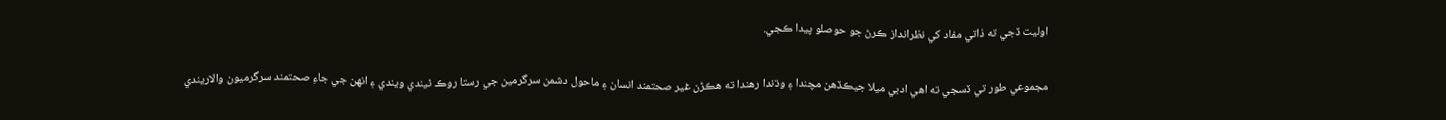اوليت ڏجي ته ذاتي مفاد کي نظرانداز ڪرڻ جو حوصلو پيدا ڪجي.

مجموعي طور تي ڏسجي ته اهي ادبي ميلا جيڪڏهن مچندا ۽ وڌندا رهندا ته هڪڙن غير صحتمند انسان ۽ ماحول دشمن سرگرمين جي رستا روڪ ٿيندي ويندي ۽ انهن جي جاءِ صحتمند سرگرميون والاريندي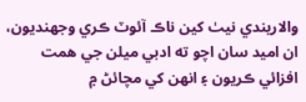والاريندي نيٺ کين ناڪ آئوٽ ڪري وجهنديون، ان اميد سان اچو ته ادبي ميلن جي همت افزائي ڪريون ۽ انهن کي مچائڻ ۾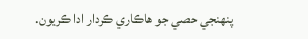پنهنجي حصي جو هاڪاري ڪردار ادا ڪريون.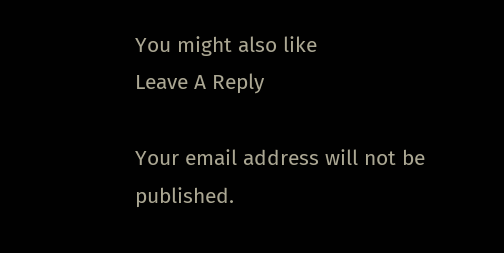You might also like
Leave A Reply

Your email address will not be published.